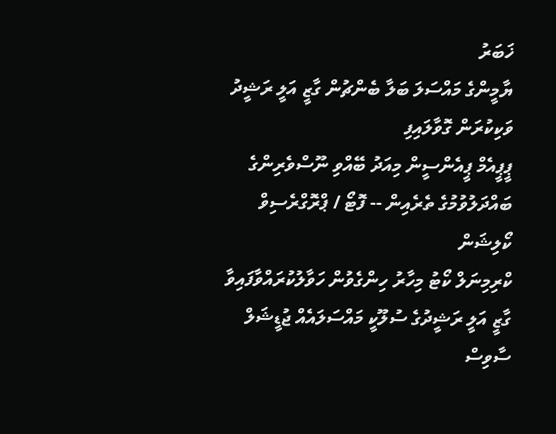ޚަބަރު
ޔާމީންގެ މައްސަލަ ބަލާ ބެންޗުން ގާޒީ އަލީ ރަޝީދު ވަކިކުރަން ގޮވާލައިފި
ޕީޕީއެމް ޕީއެންސީން މިއަދު ބޭއްވި ނޫސްވެރިންގެ ބައްދަލުވުމުގެ ތެރެއިން -- ފޮޓޯ / ޕްރޮގްރެސިވް ކޯލިޝަން
ކްރިމިނަލް ކޯޓު މިހާރު ހިންގެވުން ހަވާލުކުރައްވާފައިވާ ގާޒީ އަލީ ރަޝީދުގެ ސުލޫކީ މައްސަލައެއް ޖުޑީޝަލް ސާވިސް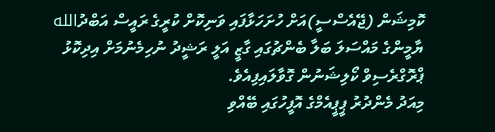ކޮމިޝަން (ޖޭއެސްސީ)އަށް ހުށަހަޅާފައި ވަނިކޮށް ކުރީގެ ރައީސް އަބްދުالله ޔާމީންގެ މައްސަލަ ބަލާ ބެންޗުގައި ގާޒީ އަލީ ރަޝީދު ނުހިމެނުމަށް އިދިކޮޅު ޕްރޮގްރެސިވް ކޯލިޝަނުން ގޮވާލައިފިއެވެ.
މިއަދު މެންދުރު ޕީޕީއެމްގެ އޮފީހުގައި ބޭއްވި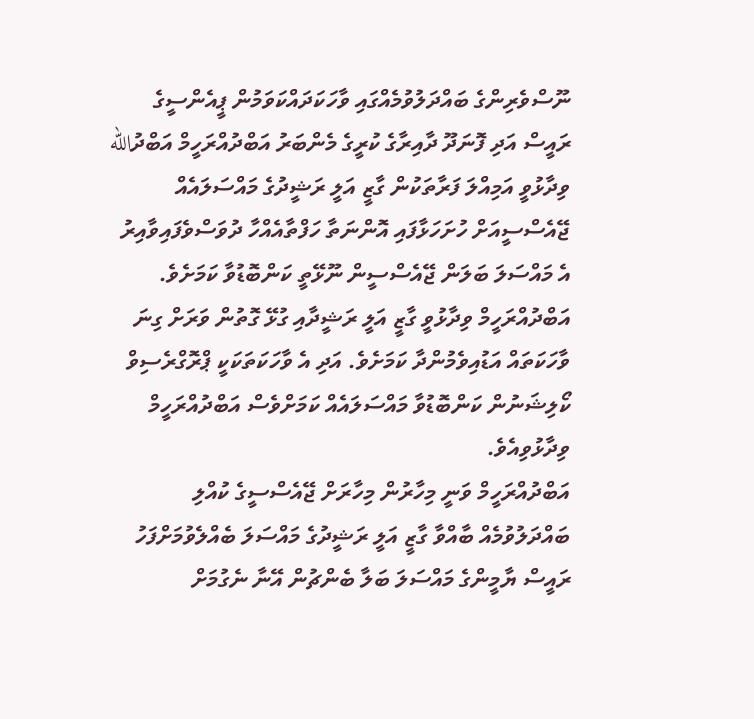ނޫސްވެރިންގެ ބައްދަލުވުމެއްގައި ވާހަކަދައްކަވަމުން ޕީއެންސީގެ ރައީސް އަދި ފޮނަދޫ ދާއިރާގެ ކުރީގެ މެންބަރު އަބްދުއްރަހީމް އަބްދުالله ވިދާޅުވީ އަމިއްލަ ފަރާތަކުން ގާޒީ އަލީ ރަޝީދުގެ މައްސަލައެއް ޖޭއެސްސީއަށް ހުށަހަޅާފައި އޮންނަތާ ހަފްތާއެއްހާ ދުވަސްވެފައިވާއިރު އެ މައްސަލަ ބަލަން ޖޭއެސްސީން ނޫޅޭތީ ކަންބޮޑުވާ ކަމަށެވެ. އަބްދުއްރަހީމް ވިދާޅުވީ ގާޒީ އަލީ ރަޝީދާއި ގުޅޭ ގޮތުން ވަރަށް ގިނަ ވާހަކަތައް އަޑުއިވެމުންދާ ކަމަށެވެ. އަދި އެ ވާހަކަތަކަކީ ޕްރޮގްރެސިވް ކޯލިޝަނުން ކަންބޮޑުވާ މައްސަލައެއް ކަމަށްވެސް އަބްދުއްރަހީމް ވިދާޅުވިއެވެ.
އަބްދުއްރަހީމް ވަނީ މިހާރުން މިހާރަށް ޖޭއެސްސީގެ ކުއްލި ބައްދަލުވުމެއް ބާއްވާ ގާޒީ އަލީ ރަޝީދުގެ މައްސަލަ ބެއްލެވުމަށްފަހު ރައީސް ޔާމީންގެ މައްސަލަ ބަލާ ބެންޗުން އޭނާ ނެގުމަށް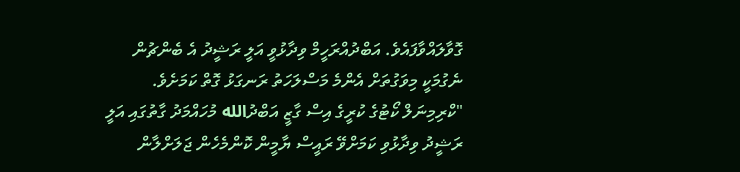ގޮވާލައްވާފައެވެ. އަބްދުއްރަހީމް ވިދާޅުވީ އަލީ ރަޝީދު އެ ބެންޗުން ނެގުމަކީ މިވަގުތަށް އެންމެ މަސްލަހަތު ރަނގަޅު ގޮތް ކަމަށެވެ.
"ކްރިމިނަލް ކޯޓުގެ ކުރީގެ އިސް ގާޒީ އަބްދުالله މުހައްމަދު ގާތުގައި އަލީ ރަޝީދު ވިދާޅުވި ކަމަށްވޭ ރައީސް ޔާމީން ކޮންމެހެން ޖަލަށްލާން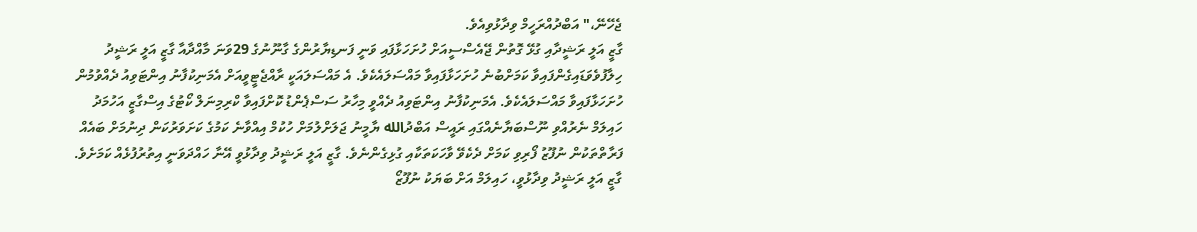ޖެހޭނޭ،" އަބްދުއްރަހީމް ވިދާޅުވިއެވެ.
ގާޒީ އަލީ ރަޝީދާއި ގުޅޭ ގޮތުން ޖޭއެސްސީއަށް ހުށަހަޅާފައި ވަނީ ފަނޑިޔާރުންގެ ގާނޫނުގެ 29ވަނަ މާއްދާއާ ގާޒީ އަލީ ރަޝީދު ހިލާފުވެވަޑައިގެންފައިވާ ކަމަށްބުނެ ހުށަހަޅާފައިވާ މައްސަލައެކެވެ. އެ މައްސަލައަކީ ރާއްޖެޓީވީއަށް އެމަނިކުފާނު އިންޓަވިއު ދެއްވުމުން ހުށަހަޅާފައިވާ މައްސަލައެކެވެ. އެމަނިކުފާނު އިންޓަވިއު ދެއްވީ މިހާރު ސަސްޕެންޑު ކޮށްފައިވާ ކްރިމިނަލް ކޯޓުގެ އިސްގާޒީ އަހުމަދު ހައިލަމް ނެރުއްވި ނޫސްބަޔާނެއްގައި ރައީސް އަބްދުالله ޔާމީނު ޖަލަށްލުމަށް ހުކުމް އިއްވާނެ ކަމުގެ ކަށަވަރުކަން ދިނުމަށް ބައެއް ފަރާތްތަކުން ނުފޫޒު ފޯރިވި ކަމަށް ދެކެވޭ ވާހަކަތަކާއި ގުޅިގެންނެވެ. ގާޒީ އަލީ ރަޝީދު ވިދާޅުވީ އޭނާ ހައްދަވަނީ އިތުރުފުޅެއް ކަމަށެވެ. ގާޒީ އަލީ ރަޝީދު ވިދާޅުވީ، ހައިލަމް އަށް ބަޔަކު ނުފޫޒޯ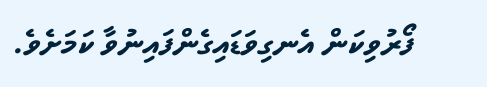ފޯރުވިކަން އެނގިވަޑައިގެންފައިނުވާ ކަމަށެވެ.